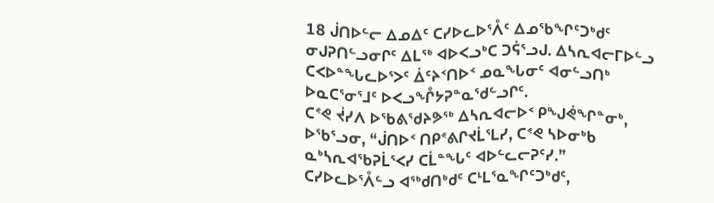18 ᒎᑎᐅᓪᓕ ᐃᓄᐃᑦ ᑕᓯᐅᓚᐅᕐᐰᑦ ᐃᓄᖃᖏᑦᑐᒃᑯᑦ ᓂᒍᕈᑎᓪᓗᓂᒋᑦ ᐃᒪᖅ ᐊᐅᐸᓗᒃᑕ ᑐᕌᕐᓗᒍ. ᐃᓴᕆᐊᓕᒥᐅᓪᓗ ᑕᐸᐅᓐᖓᓚᐅᕐᐳᑦ ᐄᑦᔨᑉᑎᐅᑉ ᓄᓇᖓᓂᑦ ᐊᓂᓪᓗᑎᒃ ᐅᓇᑕᕐᓂᕐᒧᑦ ᐅᐸᓗᖎᔭᕈᓐᓇᖁᓪᓗᒋᑦ.
ᑕᕝᕙ ᔫᓯᐱ ᐅᖃᕕᖁᔨᕗᖅ ᐃᓴᕆᐊᓕᐅᑉ ᑭᖑᕚᖏᓐᓂᒃ, ᐅᖃᕐᓗᓂ, “ᒎᑎᐅᑉ ᑎᑭᕝᕕᒋᔪᒫᕐᒪᓯ, ᑕᕝᕙ ᓴᐅᓂᒃᑲ ᓇᒃᓴᕆᐊᖃᕈᒫᕐᐸᓯ ᑕᒫᓐᖓᑦ ᐊᐅᓪᓚᓕᕈᑦᓯ.”
ᑕᓯᐅᓚᐅᕐᐰᓪᓗ ᐊᖅᑯᑎᒃᑯᑦ ᑕᒻᒪᕐᓇᖏᑦᑐᒃᑯᑦ,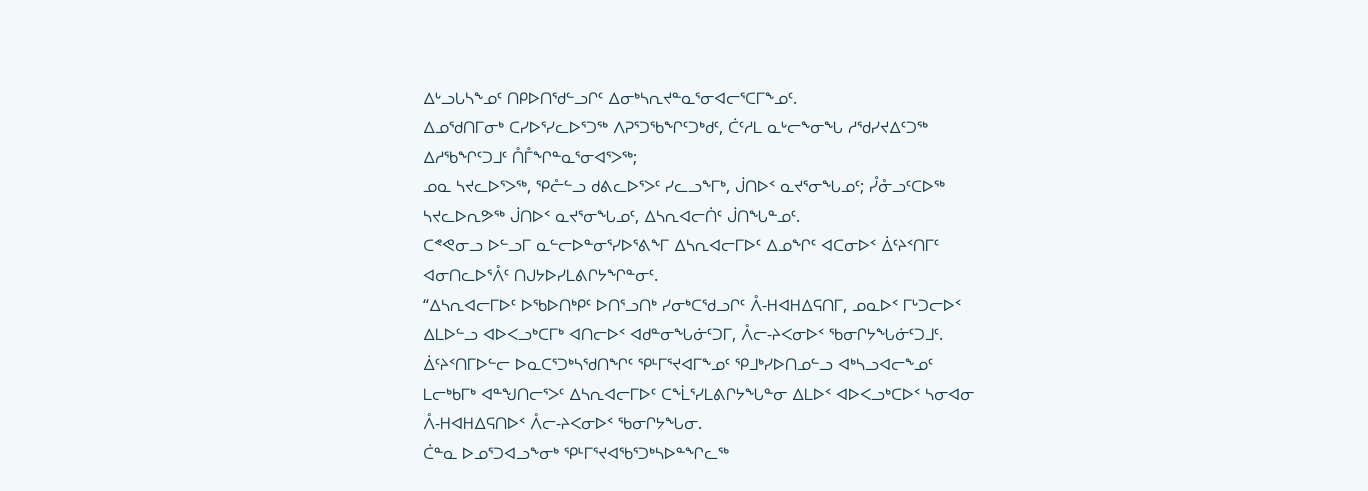ᐃᒡᓗᒐᓴᖕᓄᑦ ᑎᑭᐅᑎᖁᓪᓗᒋᑦ ᐃᓂᒃᓴᕆᔪᓐᓇᕐᓂᐊᓕᕐᑕᒥᖕᓄᑦ.
ᐃᓄᖁᑎᒥᓂᒃ ᑕᓯᐅᕐᓯᓚᐅᕐᑐᖅ ᐱᕈᕐᑐᖃᖏᑦᑐᒃᑯᑦ, ᑖᑦᓱᒪ ᓇᒡᓕᖕᓂᖓ ᓱᖁᓯᔪᐃᑦᑐᖅ ᐃᓱᖃᖏᑦᑐᒧᑦ ᑍᒤᖏᓐᓇᕐᓂᐊᕐᐳᖅ;
ᓄᓇ ᓴᔪᓚᐅᕐᐳᖅ, ᕿᓔᓪᓗ ᑯᕕᓚᐅᕐᐳᑦ ᓯᓚᓗᖕᒥᒃ, ᒎᑎᐅᑉ ᓇᔪᕐᓂᖓᓄᑦ; ᓮᓁᓗᑦᑕᐅᖅ ᓴᔪᓚᐅᕆᕗᖅ ᒎᑎᐅᑉ ᓇᔪᕐᓂᖓᓄᑦ, ᐃᓴᕆᐊᓕᑏᑦ ᒎᑎᖓᓐᓄᑦ.
ᑕᕝᕙᓂᓗ ᐅᓪᓗᒥ ᓇᓪᓕᐅᓐᓂᕐᓯᐅᕐᕕᖕᒥ ᐃᓴᕆᐊᓕᒥᐅᑦ ᐃᓄᖏᑦ ᐊᑕᓂᐅᑉ ᐄᑦᔨᑉᑎᒥᑦ ᐊᓂᑎᓚᐅᕐᐰᑦ ᑎᒍᔭᐅᓯᒪᕕᒋᔭᖏᓐᓂᑦ.
“ᐃᓴᕆᐊᓕᒥᐅᑦ ᐅᖃᐅᑎᒃᑭᑦ ᐅᑎᕐᓗᑎᒃ ᓯᓂᒃᑕᖁᓗᒋᑦ ᐰ-ᕼᐊᕼᐃᕋᑎᒥ, ᓄᓇᐅᑉ ᒥᒡᑐᓕᐅᑉ ᐃᒪᐅᓪᓗ ᐊᐅᐸᓗᒃᑕᒥᒃ ᐊᑎᓕᐅᑉ ᐊᑯᓐᓂᖓᓃᑦᑐᒥ, ᐰᓕ-ᔨᐸᓂᐅᑉ ᖃᓂᒋᔭᖓᓃᑦᑐᒧᑦ.
ᐄᑦᔨᑉᑎᒥᐅᓪᓕ ᐅᓇᑕᕐᑐᒃᓴᖁᑎᖏᑦ ᕿᒻᒥᕐᔪᐊᒥᖕᓄᑦ ᕿᒧᒃᓯᐅᑎᓄᓪᓗ ᐊᒃᓴᓗᐊᓕᖕᓄᑦ ᒪᓕᒃᑲᒥᒃ ᐊᓐᖑᑎᓕᕐᐳᑦ ᐃᓴᕆᐊᓕᒥᐅᑦ ᑕᖕᒫᕐᓯᒪᕕᒋᔭᖓᓐᓂ ᐃᒪᐅᑉ ᐊᐅᐸᓗᒃᑕᐅᑉ ᓴᓂᐊᓂ ᐰ-ᕼᐊᕼᐃᕋᑎᐅᑉ ᐰᓕ-ᔨᐸᓂᐅᑉ ᖃᓂᒋᔭᖓᓂ.
ᑖᓐᓇ ᐅᓄᕐᑐᐊᓗᖕᓂᒃ ᕿᒻᒥᕐᔪᐊᖃᕐᑐᒃᓴᐅᓐᖏᓚᖅ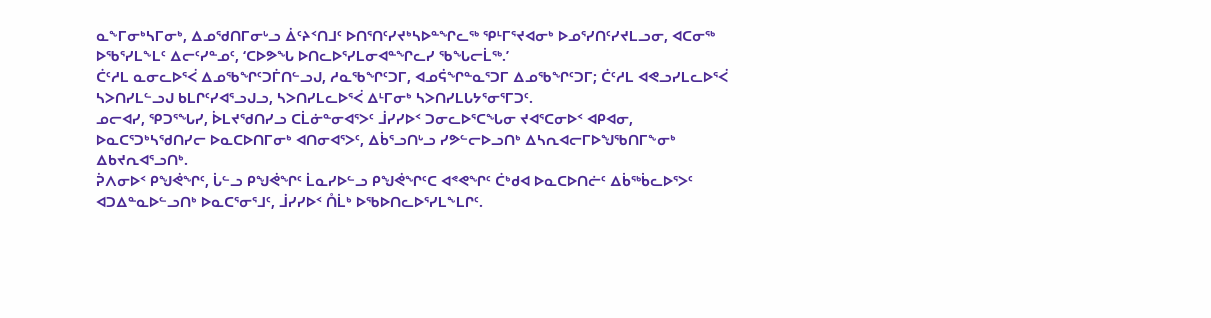ᓇᖕᒥᓂᒃᓴᒥᓂᒃ, ᐃᓄᖁᑎᒥᓂᒡᓗ ᐄᑦᔨᑉᑎᒧᑦ ᐅᑎᕐᑎᑦᓯᔪᒃᓴᐅᓐᖏᓚᖅ ᕿᒻᒥᕐᔪᐊᓂᒃ ᐅᓄᕐᓯᑎᑦᓯᔪᒪᓗᓂ, ᐊᑕᓂᖅ ᐅᖃᕐᓯᒪᖕᒪᑦ ᐃᓕᑦᓯᓐᓄᑦ, ‘ᑕᐅᕗᖓ ᐅᑎᓚᐅᕐᓯᒪᓂᐊᓐᖏᓚᓯ ᖃᖓᓕᒫᖅ.’
ᑖᑦᓱᒪ ᓇᓂᓚᐅᕐᐹ ᐃᓄᖃᖏᑦᑐᒦᑎᓪᓗᒍ, ᓱᓇᖃᖏᑦᑐᒥ, ᐊᓄᕌᖏᓐᓇᕐᑐᒥ ᐃᓄᖃᖏᑦᑐᒥ; ᑖᑦᓱᒪ ᐊᕙᓗᓯᒪᓚᐅᕐᐹ ᓴᐳᑎᓯᒪᓪᓗᒍ ᑲᒪᒋᑦᓯᐊᕐᓗᒍᓗ, ᓴᐳᑎᓯᒪᓚᐅᕐᐹ ᐃᒻᒥᓂᒃ ᓴᐳᑎᓯᒪᒐᔭᕐᓂᕐᒥᑐᑦ.
ᓄᓕᐊᓯ, ᕿᑐᕐᖓᓯ, ᐆᒪᔪᖁᑎᓯᓗ ᑕᒫᓃᓐᓂᐊᕐᐳᑦ ᒨᓯᓯᐅᑉ ᑐᓂᓚᐅᕐᑕᖓᓂ ᔪᐊᕐᑕᓂᐅᑉ ᐊᑭᐊᓂ, ᐅᓇᑕᕐᑐᒃᓴᖁᑎᓯᓕ ᐅᓇᑕᐅᑎᒥᓂᒃ ᐊᑎᓂᐊᕐᐳᑦ, ᐃᑳᕐᓗᑎᒡᓗ ᓯᕗᓪᓕᐅᓗᑎᒃ ᐃᓴᕆᐊᓕᒥᐅᖑᖃᑎᒥᖕᓂᒃ ᐃᑲᔪᕆᐊᕐᓗᑎᒃ.
ᕉᐱᓂᐅᑉ ᑭᖑᕚᖏᑦ, ᒑᓪᓗ ᑭᖑᕚᖏᑦ ᒫᓇᓯᐅᓪᓗ ᑭᖑᕚᖏᑦᑕ ᐊᕝᕙᖏᑦ ᑖᒃᑯᐊ ᐅᓇᑕᐅᑎᓖᑦ ᐃᑳᖅᑳᓚᐅᕐᐳᑦ ᐊᑐᐃᓐᓇᐅᓪᓗᑎᒃ ᐅᓇᑕᕐᓂᕐᒧᑦ, ᒨᓯᓯᐅᑉ ᑍᒫᒃ ᐅᖃᐅᑎᓚᐅᕐᓯᒪᖕᒪᒋᑦ.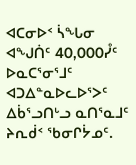ᐊᑕᓂᐅᑉ ᓵᖓᓂ ᐊᖑᑏᑦ 40,000ᓮᑦ ᐅᓇᑕᕐᓂᕐᒧᑦ ᐊᑐᐃᓐᓇᐅᓚᐅᕐᐳᑦ ᐃᑳᕐᓗᑎᒡᓗ ᓇᑎᕐᓇᒧᑦ ᔨᕆᑰᑉ ᖃᓂᒋᔮᓄᑦ.